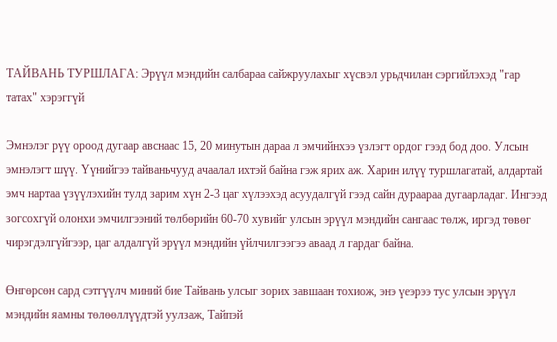ТАЙВАНЬ ТУРШЛАГА: Эрүүл мэндийн салбараа сайжруулахыг хүсвэл урьдчилан сэргийлэхэд "гар татах" хэрэггүй

Эмнэлэг рүү ороод дугаар авснаас 15, 20 минутын дараа л эмчийнхээ үзлэгт ордог гээд бод доо. Улсын эмнэлэгт шүү. Үүнийгээ тайваньчууд ачаалал ихтэй байна гэж ярих аж. Харин илүү туршлагатай, алдартай эмч нартаа үзүүлэхийн тулд зарим хүн 2-3 цаг хүлээхэд асуудалгүй гээд сайн дураараа дугаарладаг. Ингээд зогсохгүй олонхи эмчилгээний төлбөрийн 60-70 хувийг улсын эрүүл мэндийн сангаас төлж, иргэд төвөг чирэгдэлгүйгээр, цаг алдалгүй эрүүл мэндийн үйлчилгээгээ аваад л гардаг байна.

Өнгөрсөн сард сэтгүүлч миний бие Тайвань улсыг зорих завшаан тохиож, энэ үеэрээ тус улсын эрүүл мэндийн яамны төлөөллүүдтэй уулзаж, Тайпэй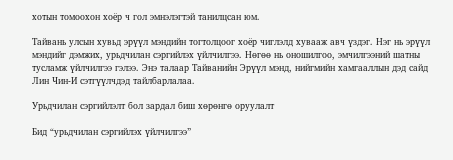хотын томоохон хоёр ч гол эмнэлэгтэй танилцсан юм.

Тайвань улсын хувьд эрүүл мэндийн тогтолцоог хоёр чиглэлд хувааж авч үздэг. Нэг нь эрүүл мэндийг дэмжих, урьдчилан сэргийлэх үйлчилгээ. Нөгөө нь оношилгоо, эмчилгээний шатны тусламж үйлчилгээ гэлээ. Энэ талаар Тайванийн Эрүүл мэнд, нийгмийн хамгааллын дэд сайд Лин Чин-И сэтгүүлчдэд тайлбарлалаа.

Урьдчилан сэргийлэлт бол зардал биш хөрөнгө оруулалт

Бид “урьдчилан сэргийлэх үйлчилгээ”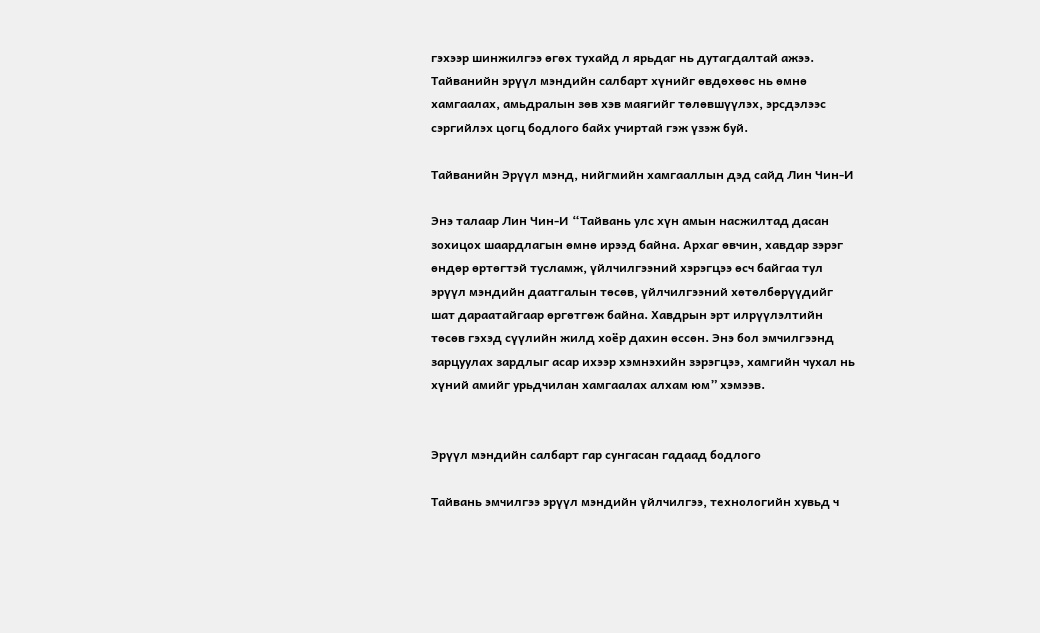гэхээр шинжилгээ өгөх тухайд л ярьдаг нь дутагдалтай ажээ. Тайванийн эрүүл мэндийн салбарт хүнийг өвдөхөөс нь өмнө хамгаалах, амьдралын зөв хэв маягийг төлөвшүүлэх, эрсдэлээс сэргийлэх цогц бодлого байх учиртай гэж үзэж буй.

Тайванийн Эрүүл мэнд, нийгмийн хамгааллын дэд сайд Лин Чин-И

Энэ талаар Лин Чин-И “Тайвань улс хүн амын насжилтад дасан зохицох шаардлагын өмнө ирээд байна. Архаг өвчин, хавдар зэрэг өндөр өртөгтэй тусламж, үйлчилгээний хэрэгцээ өсч байгаа тул эрүүл мэндийн даатгалын төсөв, үйлчилгээний хөтөлбөрүүдийг шат дараатайгаар өргөтгөж байна. Хавдрын эрт илрүүлэлтийн төсөв гэхэд сүүлийн жилд хоёр дахин өссөн. Энэ бол эмчилгээнд зарцуулах зардлыг асар ихээр хэмнэхийн зэрэгцээ, хамгийн чухал нь хүний амийг урьдчилан хамгаалах алхам юм” хэмээв.


Эрүүл мэндийн салбарт гар сунгасан гадаад бодлого

Тайвань эмчилгээ эрүүл мэндийн үйлчилгээ, технологийн хувьд ч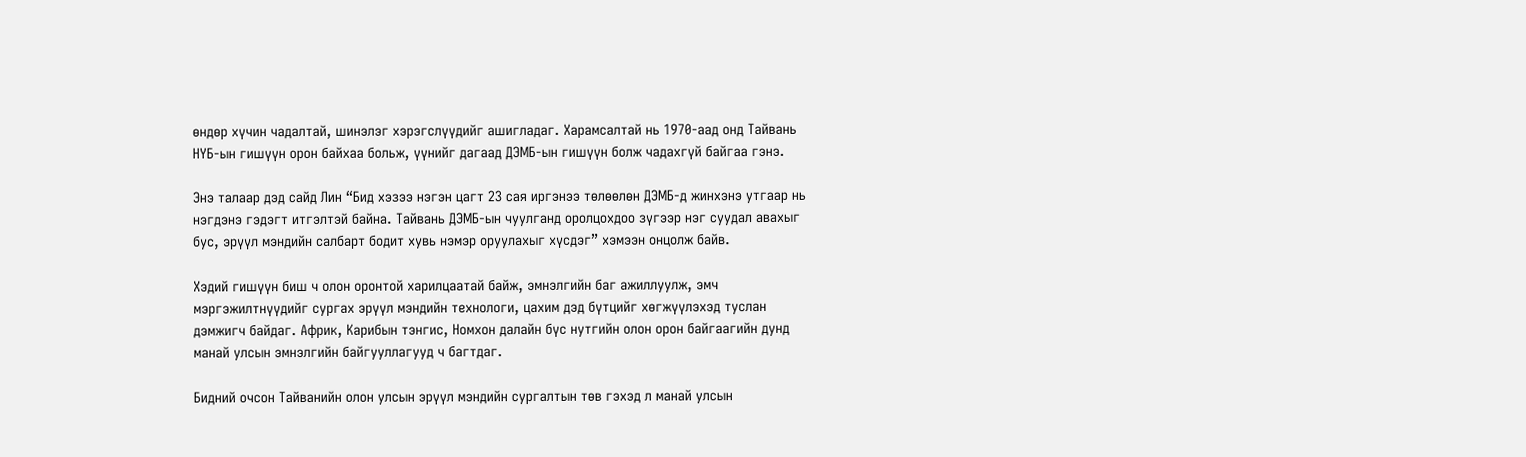өндөр хүчин чадалтай, шинэлэг хэрэгслүүдийг ашигладаг. Харамсалтай нь 1970-аад онд Тайвань НҮБ-ын гишүүн орон байхаа больж, үүнийг дагаад ДЭМБ-ын гишүүн болж чадахгүй байгаа гэнэ.

Энэ талаар дэд сайд Лин “Бид хэзээ нэгэн цагт 23 сая иргэнээ төлөөлөн ДЭМБ-д жинхэнэ утгаар нь нэгдэнэ гэдэгт итгэлтэй байна. Тайвань ДЭМБ-ын чуулганд оролцохдоо зүгээр нэг суудал авахыг бус, эрүүл мэндийн салбарт бодит хувь нэмэр оруулахыг хүсдэг” хэмээн онцолж байв.

Хэдий гишүүн биш ч олон оронтой харилцаатай байж, эмнэлгийн баг ажиллуулж, эмч мэргэжилтнүүдийг сургах эрүүл мэндийн технологи, цахим дэд бүтцийг хөгжүүлэхэд туслан дэмжигч байдаг. Африк, Карибын тэнгис, Номхон далайн бүс нутгийн олон орон байгаагийн дунд манай улсын эмнэлгийн байгууллагууд ч багтдаг.

Бидний очсон Тайванийн олон улсын эрүүл мэндийн сургалтын төв гэхэд л манай улсын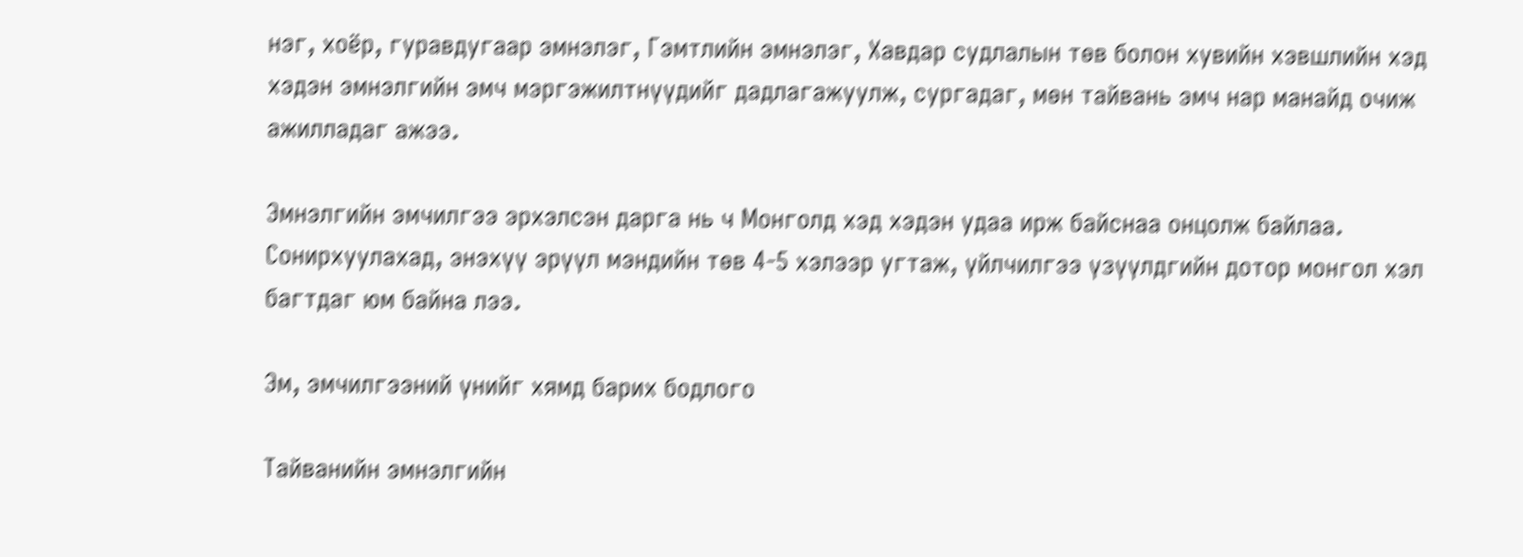нэг, хоёр, гуравдугаар эмнэлэг, Гэмтлийн эмнэлэг, Хавдар судлалын төв болон хувийн хэвшлийн хэд хэдэн эмнэлгийн эмч мэргэжилтнүүдийг дадлагажуулж, сургадаг, мөн тайвань эмч нар манайд очиж ажилладаг ажээ.

Эмнэлгийн эмчилгээ эрхэлсэн дарга нь ч Монголд хэд хэдэн удаа ирж байснаа онцолж байлаа. Сонирхуулахад, энэхүү эрүүл мэндийн төв 4-5 хэлээр угтаж, үйлчилгээ үзүүлдгийн дотор монгол хэл багтдаг юм байна лээ.

Эм, эмчилгээний үнийг хямд барих бодлого

Тайванийн эмнэлгийн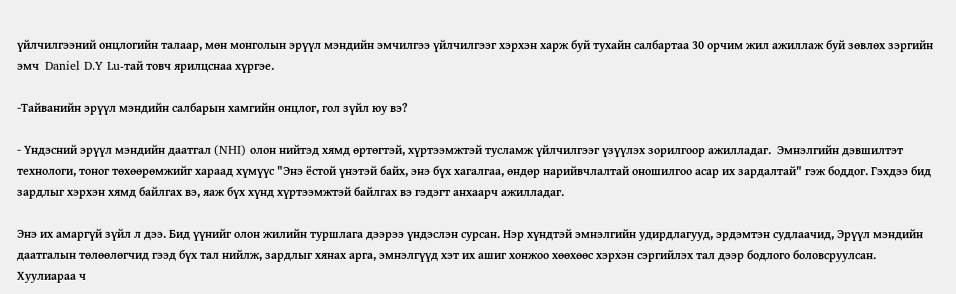үйлчилгээний онцлогийн талаар, мөн монголын эрүүл мэндийн эмчилгээ үйлчилгээг хэрхэн харж буй тухайн салбартаа 30 орчим жил ажиллаж буй зөвлөх зэргийн эмч  Daniel D.Y Lu-тай товч ярилцснаа хүргэе.

-Тайванийн эрүүл мэндийн салбарын хамгийн онцлог, гол зүйл юу вэ?

- Үндэсний эрүүл мэндийн даатгал (NHI) олон нийтэд хямд өртөгтэй, хүртээмжтэй тусламж үйлчилгээг үзүүлэх зорилгоор ажилладаг.  Эмнэлгийн дэвшилтэт технологи, тоног төхөөрөмжийг хараад хүмүүс "Энэ ёстой үнэтэй байх, энэ бүх хагалгаа, өндөр нарийвчлалтай оношилгоо асар их зардалтай" гэж боддог. Гэхдээ бид зардлыг хэрхэн хямд байлгах вэ, яаж бүх хүнд хүртээмжтэй байлгах вэ гэдэгт анхаарч ажилладаг.

Энэ их амаргүй зүйл л дээ. Бид үүнийг олон жилийн туршлага дээрээ үндэслэн сурсан. Нэр хүндтэй эмнэлгийн удирдлагууд, эрдэмтэн судлаачид, Эрүүл мэндийн даатгалын төлөөлөгчид гээд бүх тал нийлж, зардлыг хянах арга, эмнэлгүүд хэт их ашиг хонжоо хөөхөөс хэрхэн сэргийлэх тал дээр бодлого боловсруулсан. Хуулиараа ч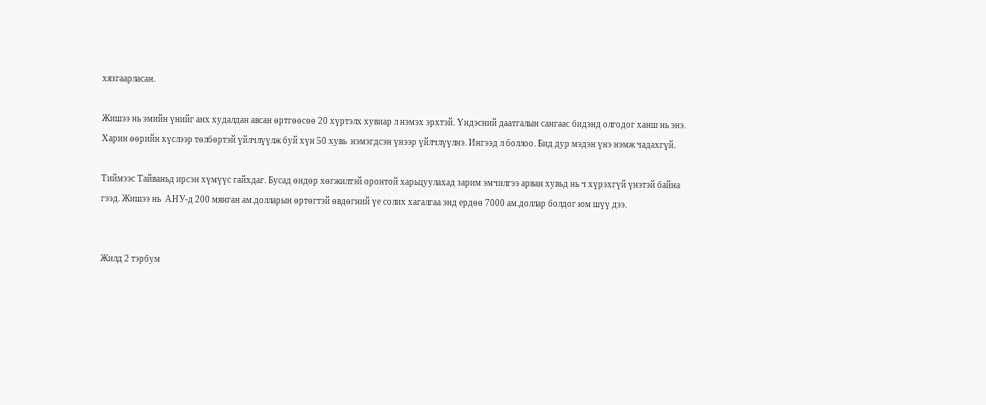хязгаарласан.

Жишээ нь эмийн үнийг анх худалдан авсан өртгөөсөө 20 хүртэлх хувиар л нэмэх эрхтэй. Үндэсний даатгалын сангаас бидэнд олгодог ханш нь энэ. Харин өөрийн хүслээр төлбөртэй үйлчлүүлж буй хүн 50 хувь  нэмэгдсэн үнээр үйлчлүүлнэ. Ингээд л боллоо. Бид дур мэдэн үнэ нэмж чадахгүй.

Тиймээс Тайваньд ирсэн хүмүүс гайхдаг. Бусад өндөр хөгжилтэй оронтой харьцуулахад зарим эмчилгээ арван хувьд нь ч хүрэхгүй үнэтэй байна гээд. Жишээ нь  АНУ-д 200 мянган ам.долларын өртөгтэй өвдөгний үе солих хагалгаа энд ердөө 7000 ам.доллар болдог юм шүү дээ.


Жилд 2 тэрбум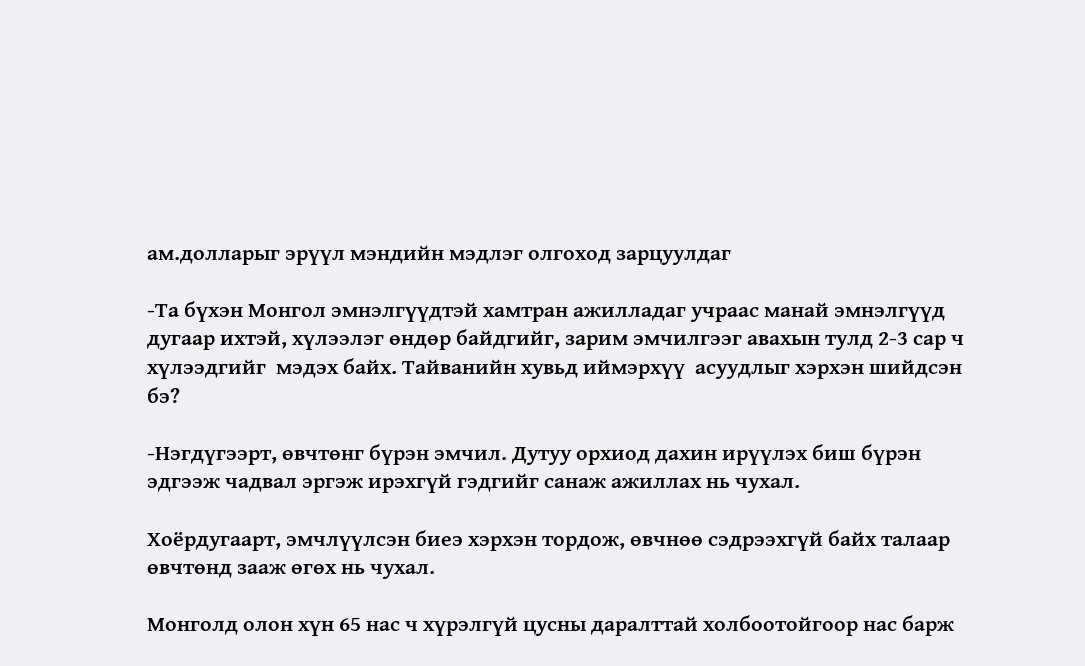ам.долларыг эрүүл мэндийн мэдлэг олгоход зарцуулдаг

-Та бүхэн Монгол эмнэлгүүдтэй хамтран ажилладаг учраас манай эмнэлгүүд дугаар ихтэй, хүлээлэг өндөр байдгийг, зарим эмчилгээг авахын тулд 2-3 сар ч хүлээдгийг  мэдэх байх. Тайванийн хувьд иймэрхүү  асуудлыг хэрхэн шийдсэн бэ?

-Нэгдүгээрт, өвчтөнг бүрэн эмчил. Дутуу орхиод дахин ирүүлэх биш бүрэн эдгээж чадвал эргэж ирэхгүй гэдгийг санаж ажиллах нь чухал.

Хоёрдугаарт, эмчлүүлсэн биеэ хэрхэн тордож, өвчнөө сэдрээхгүй байх талаар өвчтөнд зааж өгөх нь чухал.

Монголд олон хүн 65 нас ч хүрэлгүй цусны даралттай холбоотойгоор нас барж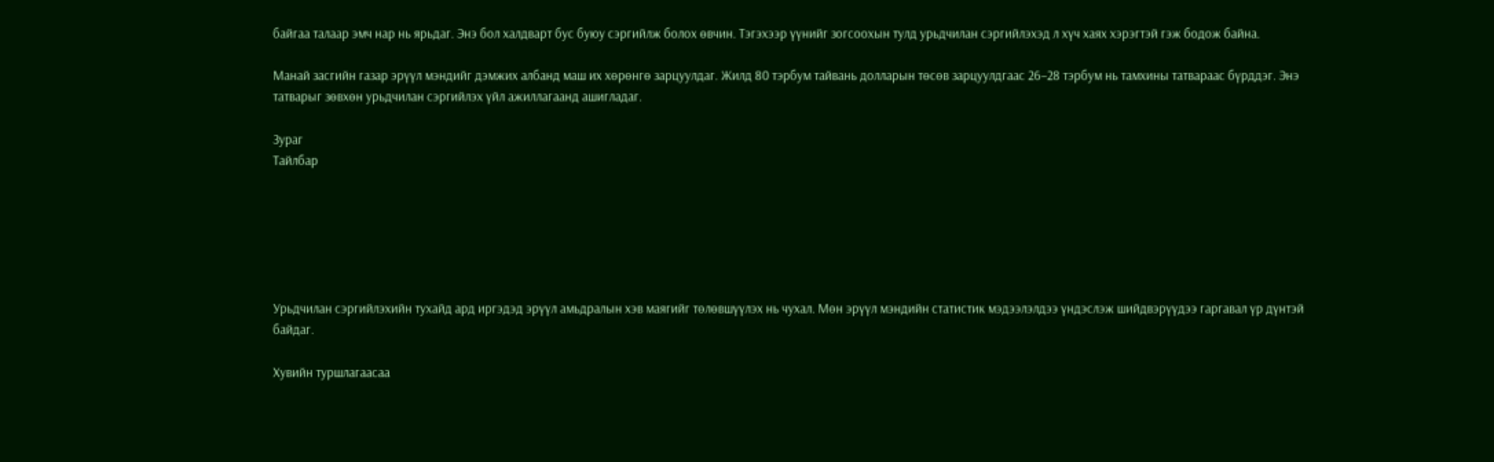байгаа талаар эмч нар нь ярьдаг. Энэ бол халдварт бус буюу сэргийлж болох өвчин. Тэгэхээр үүнийг зогсоохын тулд урьдчилан сэргийлэхэд л хүч хаях хэрэгтэй гэж бодож байна.

Манай засгийн газар эрүүл мэндийг дэмжих албанд маш их хөрөнгө зарцуулдаг. Жилд 80 тэрбум тайвань долларын төсөв зарцуулдгаас 26–28 тэрбум нь тамхины татвараас бүрддэг. Энэ татварыг зөвхөн урьдчилан сэргийлэх үйл ажиллагаанд ашигладаг.

Зураг
Тайлбар






Урьдчилан сэргийлэхийн тухайд ард иргэдэд эрүүл амьдралын хэв маягийг төлөвшүүлэх нь чухал. Мөн эрүүл мэндийн статистик мэдээлэлдээ үндэслэж шийдвэрүүдээ гаргавал үр дүнтэй байдаг.

Хувийн туршлагаасаа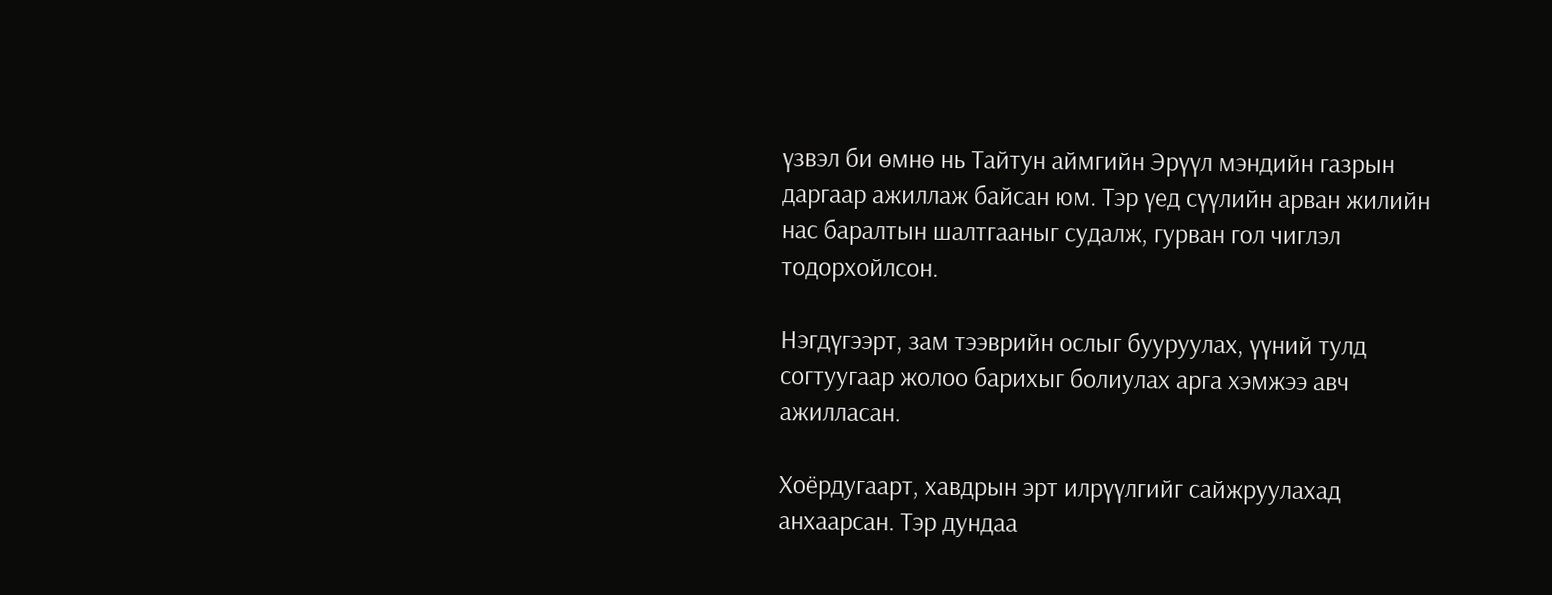үзвэл би өмнө нь Тайтун аймгийн Эрүүл мэндийн газрын даргаар ажиллаж байсан юм. Тэр үед сүүлийн арван жилийн нас баралтын шалтгааныг судалж, гурван гол чиглэл тодорхойлсон.

Нэгдүгээрт, зам тээврийн ослыг бууруулах, үүний тулд согтуугаар жолоо барихыг болиулах арга хэмжээ авч ажилласан.

Хоёрдугаарт, хавдрын эрт илрүүлгийг сайжруулахад анхаарсан. Тэр дундаа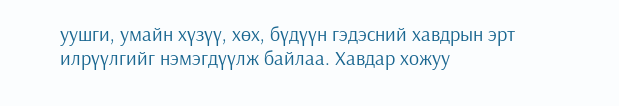уушги, умайн хүзүү, хөх, бүдүүн гэдэсний хавдрын эрт илрүүлгийг нэмэгдүүлж байлаа. Хавдар хожуу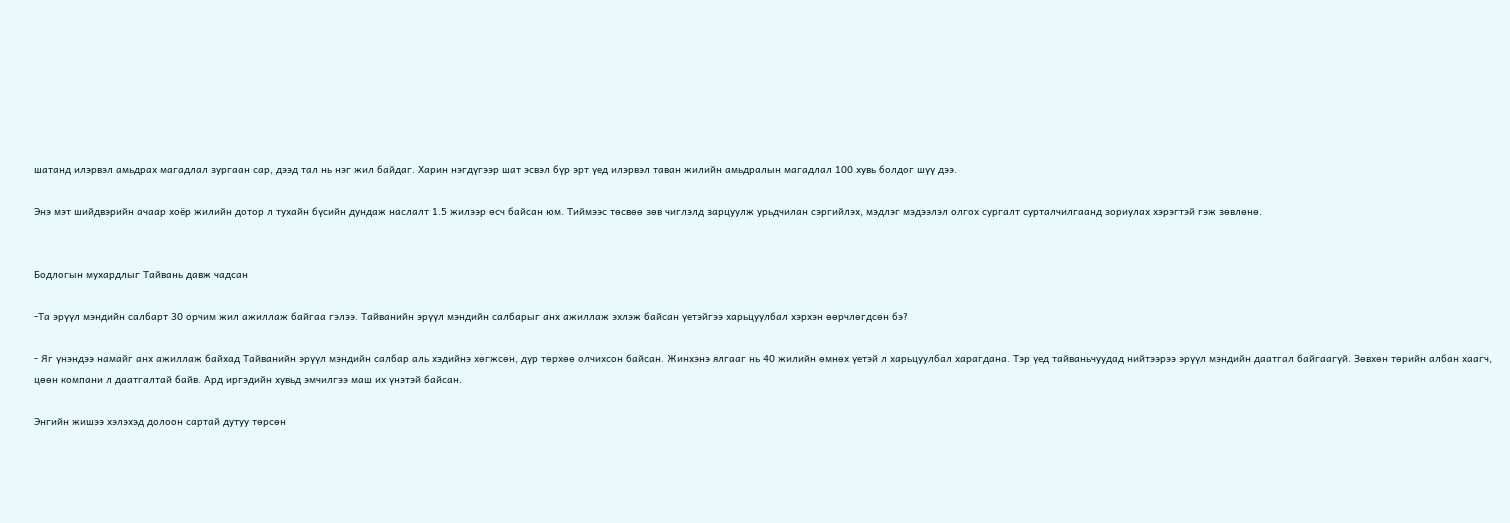шатанд илэрвэл амьдрах магадлал зургаан сар, дээд тал нь нэг жил байдаг. Харин нэгдүгээр шат эсвэл бүр эрт үед илэрвэл таван жилийн амьдралын магадлал 100 хувь болдог шүү дээ.

Энэ мэт шийдвэрийн ачаар хоёр жилийн дотор л тухайн бүсийн дундаж наслалт 1.5 жилээр өсч байсан юм. Тиймээс төсвөө зөв чиглэлд зарцуулж урьдчилан сэргийлэх, мэдлэг мэдээлэл олгох сургалт сурталчилгаанд зориулах хэрэгтэй гэж зөвлөнө.


Бодлогын мухардлыг Тайвань давж чадсан

-Та эрүүл мэндийн салбарт 30 орчим жил ажиллаж байгаа гэлээ. Тайванийн эрүүл мэндийн салбарыг анх ажиллаж эхлэж байсан үетэйгээ харьцуулбал хэрхэн өөрчлөгдсөн бэ?

- Яг үнэндээ намайг анх ажиллаж байхад Тайванийн эрүүл мэндийн салбар аль хэдийнэ хөгжсөн, дүр төрхөө олчихсон байсан. Жинхэнэ ялгааг нь 40 жилийн өмнөх үетэй л харьцуулбал харагдана. Тэр үед тайваньчуудад нийтээрээ эрүүл мэндийн даатгал байгаагүй. Зөвхөн төрийн албан хаагч, цөөн компани л даатгалтай байв. Ард иргэдийн хувьд эмчилгээ маш их үнэтэй байсан.

Энгийн жишээ хэлэхэд долоон сартай дутуу төрсөн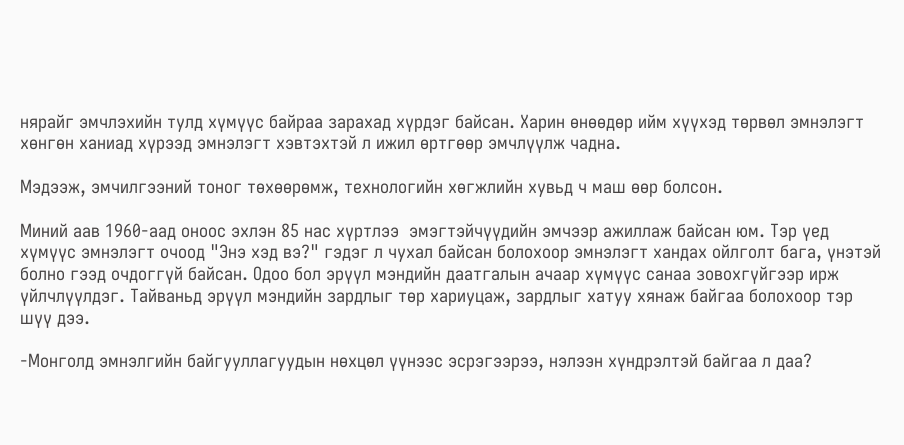нярайг эмчлэхийн тулд хүмүүс байраа зарахад хүрдэг байсан. Харин өнөөдөр ийм хүүхэд төрвөл эмнэлэгт хөнгөн ханиад хүрээд эмнэлэгт хэвтэхтэй л ижил өртгөөр эмчлүүлж чадна.

Мэдээж, эмчилгээний тоног төхөөрөмж, технологийн хөгжлийн хувьд ч маш өөр болсон.

Миний аав 1960-аад оноос эхлэн 85 нас хүртлээ  эмэгтэйчүүдийн эмчээр ажиллаж байсан юм. Тэр үед хүмүүс эмнэлэгт очоод "Энэ хэд вэ?" гэдэг л чухал байсан болохоор эмнэлэгт хандах ойлголт бага, үнэтэй болно гээд очдоггүй байсан. Одоо бол эрүүл мэндийн даатгалын ачаар хүмүүс санаа зовохгүйгээр ирж үйлчлүүлдэг. Тайваньд эрүүл мэндийн зардлыг төр хариуцаж, зардлыг хатуу хянаж байгаа болохоор тэр шүү дээ.

-Монголд эмнэлгийн байгууллагуудын нөхцөл үүнээс эсрэгээрээ, нэлээн хүндрэлтэй байгаа л даа?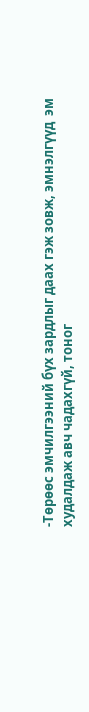-Төрөөс эмчилгээний бүх зардлыг даах гэж зовж, эмнэлгүүд  эм худалдаж авч чадахгүй, тоног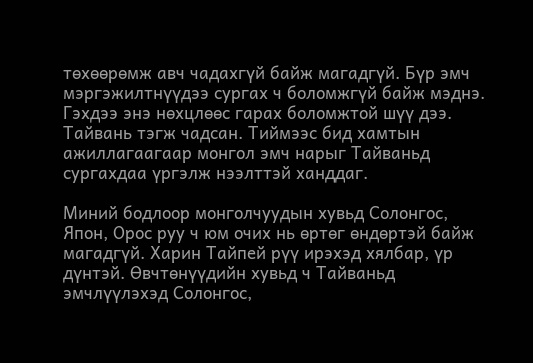төхөөрөмж авч чадахгүй байж магадгүй. Бүр эмч мэргэжилтнүүдээ сургах ч боломжгүй байж мэднэ. Гэхдээ энэ нөхцлөөс гарах боломжтой шүү дээ. Тайвань тэгж чадсан. Тиймээс бид хамтын ажиллагаагаар монгол эмч нарыг Тайваньд сургахдаа үргэлж нээлттэй ханддаг.

Миний бодлоор монголчуудын хувьд Солонгос, Япон, Орос руу ч юм очих нь өртөг өндөртэй байж магадгүй. Харин Тайпей рүү ирэхэд хялбар, үр дүнтэй. Өвчтөнүүдийн хувьд ч Тайваньд эмчлүүлэхэд Солонгос,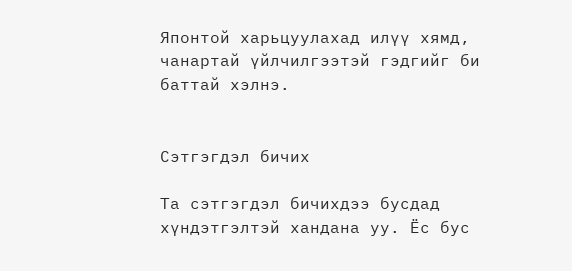Японтой харьцуулахад илүү хямд, чанартай үйлчилгээтэй гэдгийг би баттай хэлнэ.


Сэтгэгдэл бичих

Та сэтгэгдэл бичихдээ бусдад хүндэтгэлтэй хандана уу. Ёс бус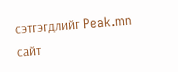сэтгэгдлийг Peak.mn сайт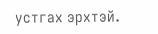устгах эрхтэй.